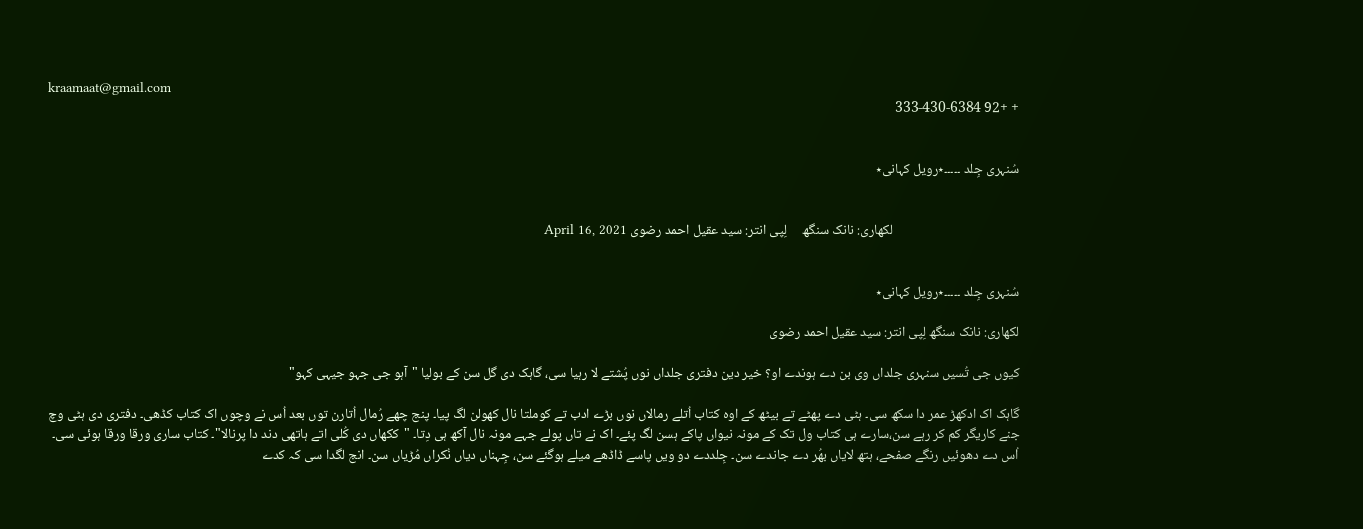kraamaat@gmail.com
+ +92 333-430-6384


سُنہری جِلد ۔۔۔۔۔٭رویل کہانی٭


                                         لکھاری: نانک سنگھ     لِپی انتر: سید عقیل احمد رضوی April 16, 2021


سُنہری جِلد ۔۔۔۔۔٭رویل کہانی٭

لکھاری: نانک سنگھ لِپی انتر: سید عقیل احمد رضوی

کیوں جی تُسیں سنہری جلداں وی بن دے ہوندے او؟ خیر دین دفتری جلداں نوں پُشتے لا رہیا سی، گاہک دی گل سن کے بولیا "آہو جی جہو جیہی کہو"

گاہک اک ادکھڑ عمر دا سکھ سی۔ ہٹی دے پھٹے تے بیٹھ کے اوہ کتاب اُتلے رمالاں نوں بڑے ادب تے کوملتا نال کھولن لگ پیا۔ پنج چھے رُمال اُتارن توں بعد اُس نے وچوں اک کتاب کڈھی۔ دفتری دی ہٹی وچ جنے کاریگر کم کر رہے سن،سارے ہی کتاب ول تک کے مونہ نیواں پاکے ہسن لگ پئے۔ اک نے تاں پولے جہے مونہ نال آکھ ہی دِتا۔ "ککھاں دی کُلی اتے ہاتھی دند دا پرنالا"۔ کتاب ساری ورقا ورقا ہوئی سی۔ اُس دے دھوئیں رنگے صفحے، ہتھ لایاں بھُر دے جاندے سن۔ جِلددے دو ویں پاسے ڈاڈھے میلے ہوگئے سن، جِہناں دیاں نُکراں مُڑیاں سن۔ انج لگدا سی کہ کدے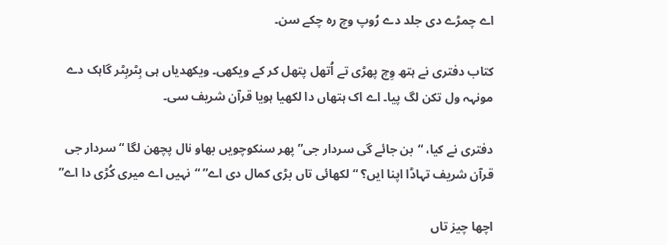اے چمڑے دی جلد دے رُوپ وچ رہ چکے سن۔

کتاب دفتری نے ہتھ وِچ پھڑی تے اُتھل پتھل کر کے ویکھی۔ ویکھدیاں ہی بِٹربِٹر گاہک دے مونہہ ول تکن لگ پیا۔ اے اک ہتھاں دا لکھیا ہویا قرآن شریف سی۔

دفتری نے کیا، “بن جائے گی سردار جی” پھر سنکوچویں بھاو نال پچھن لگا “سردار جی قرآن شریف تہاڈا اپنا ایں؟ “لکھائی تاں بڑی کمال دی اے” “نہیں اے میری کُڑی دا اے”

اچھا چیز تاں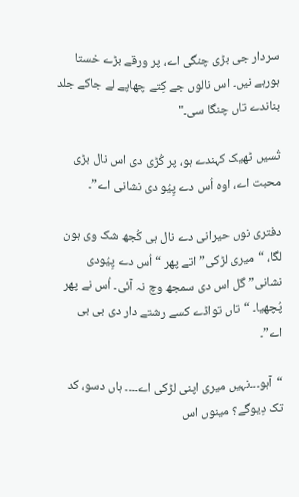سردار جی بڑی چنگی اے، پر ورقے بڑے خستا ہورہے نیں۔ اس نالوں جے کِتے چھاپے لے جاکے جلد بناندے تاں چنگا سی۔"

تُسیں ٹھیک کہندے ہو، پر کُڑی دی اس نال بڑی محبت اے، اوہ اُس دے پِیُو دی نشانی اے”۔

دفتری نوں حیرانی دے نال ہی کُجھ شک وی ہون لگا، “میری لڑکی” اتے پھر “اُس دے پِیُودی نشانی” گل اس دی سمجھ وچ نہ آئی۔ اُس نے پھر پُچھیا۔ “تاں تواڈے کسے رشتے دار دی بی بی اے”۔

“آہو۔۔۔نہیں میری اپنی لڑکی اے۔۔۔۔ ہاں دسو، کد تک دِیوگے؟ مینوں اس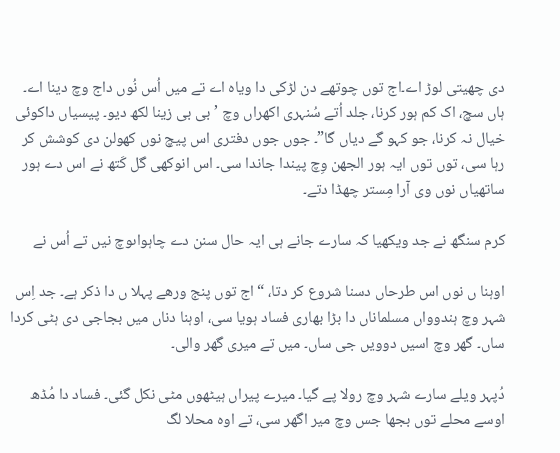دی چھیتی لوڑ اے۔اج توں چوتھے دن لڑکی دا ویاہ اے تے میں اُس نُوں داج وچ دینا اے۔ ہاں سچ، اک کم ہور کرنا، جلد اُتے سُنہری اکھراں وچ ’بی بی زینا لکھ دیو۔ پیسیاں داکوئی خیال نہ کرنا، جو کہو گے دیاں گا”۔ جوں جوں دفتری اس پیچ نوں کھولن دی کوشش کر رہا سی، توں توں ایہ ہور الجھن وِچ پیندا جاندا سی۔ اس انوکھی گل کَتھ نے اس دے ہور ساتھیاں نوں وی آرا مِستر چھڈا دتے۔

کرم سنگھ نے جد ویکھیا کہ سارے جانے ہی ایہ حال سنن دے چاہواںوچ نیں تے اُس نے

اوہنا ں نوں اس طرحاں دسنا شروع کر دتا، “اج توں پنج ورھے پہلا ں دا ذکر ہے۔ جد اِس شہر وچ ہندوواں مسلماناں دا بڑا بھاری فساد ہویا سی، اوہنا دناں میں بجاجی دی ہٹی کردا ساں۔ گھر وچ اسیں دوویں جی ساں۔ میں تے میری گھر والی۔

دُپہر ویلے سارے شہر وچ رولا پے گیا۔ میرے پیراں ہیٹھوں مٹی نکل گئی۔ فساد دا مُڈھ اوسے محلے توں بجھا جس وچ میر اگھر سی، تے اوہ محلا لگ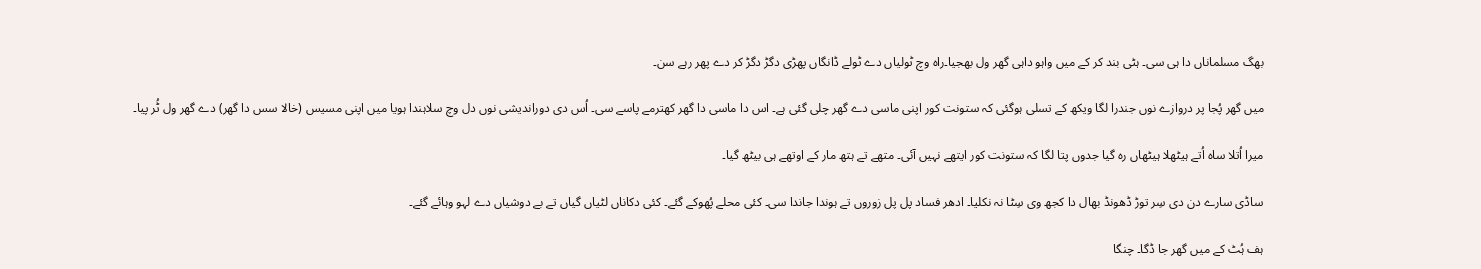بھگ مسلماناں دا ہی سی۔ ہٹی بند کر کے میں واہو داہی گھر ول بھجیا۔راہ وچ ٹولیاں دے ٹولے ڈانگاں پھڑی دگڑ دگڑ کر دے پھر رہے سن۔

میں گھر پُجا پر دروازے نوں جندرا لگا ویکھ کے تسلی ہوگئی کہ ستونت کور اپنی ماسی دے گھر چلی گئی ہے۔ اس دا ماسی دا گھر کھترمے پاسے سی۔ اُس دی دوراندیشی نوں دل وچ سلاہندا ہویا میں اپنی مسیس (خالا سس دا گھر) دے گھر ول ٹُر پیا۔

میرا اُتلا ساہ اُتے ہیٹھلا ہیٹھاں رہ گیا جدوں پتا لگا کہ ستونت کور ایتھے نہیں آئی۔ متھے تے ہتھ مار کے اوتھے ہی بیٹھ گیا۔

ساڈی سارے دن دی سِر توڑ ڈھونڈ بھال دا کجھ وی سِٹا نہ نکلیا۔ ادھر فساد پل پل زوروں تے ہوندا جاندا سی۔ کئی محلے پُھوکے گئے۔ کئی دکاناں لٹیاں گیاں تے بے دوشیاں دے لہو وہائے گئے۔

ہف ہُٹ کے میں گھر جا ڈگا۔ چنگا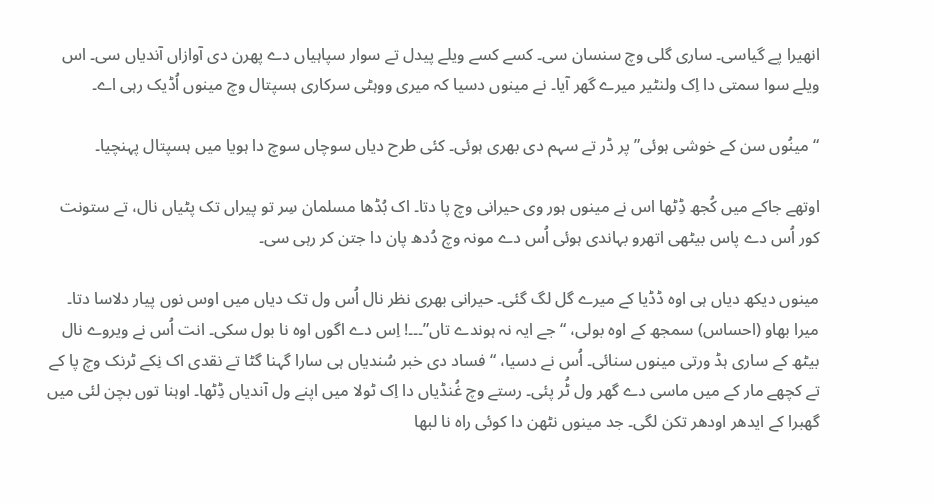انھیرا پے گیاسی۔ ساری گلی وچ سنسان سی۔ کسے کسے ویلے پیدل تے سوار سپاہیاں دے پھرن دی آوازاں آندیاں سی۔ اس ویلے سوا سمتی دا اِک ولنٹیر میرے گھر آیا۔ نے مینوں دسیا کہ میری ووہٹی سرکاری ہسپتال وچ مینوں اُڈیک رہی اے۔

“مینُوں سن کے خوشی ہوئی” پر ڈر تے سہم دی بھری ہوئی۔ کئی طرح دیاں سوچاں سوچ دا ہویا میں ہسپتال پہنچیا۔

اوتھے جاکے میں کُجھ ڈِٹھا اس نے مینوں ہور وی حیرانی وچ پا دتا۔ اک بُڈھا مسلمان سِر تو پیراں تک پٹیاں نال، تے ستونت کور اُس دے پاس بیٹھی اتھرو بہاندی ہوئی اُس دے مونہ وچ دُدھ پان دا جتن کر رہی سی۔

مینوں دیکھ دیاں ہی اوہ ڈڈیا کے میرے گل لگ گئی۔ حیرانی بھری نظر نال اُس ول تک دیاں میں اوس نوں پیار دلاسا دتا۔ میرا بھاو (احساس) سمجھ کے اوہ بولی، “جے ایہ نہ ہوندے تاں”۔۔۔! اِس دے اگوں اوہ نا بول سکی۔ انت اُس نے ویروے نال بیٹھ کے ساری ہڈ ورتی مینوں سنائی۔ اُس نے دسیا، “فساد دی خبر سُندیاں ہی سارا گہنا گٹا تے نقدی اک نِکے ٹرنک وچ پا کے تے کچھے مار کے میں ماسی دے گھر ول ٹُر پئی۔ رستے وچ غُنڈیاں دا اِک ٹولا میں اپنے ول آندیاں ڈِٹھا۔ اوہنا توں بچن لئی میں گھبرا کے ایدھر اودھر تکن لگی۔ جد مینوں نٹھن دا کوئی راہ نا لبھا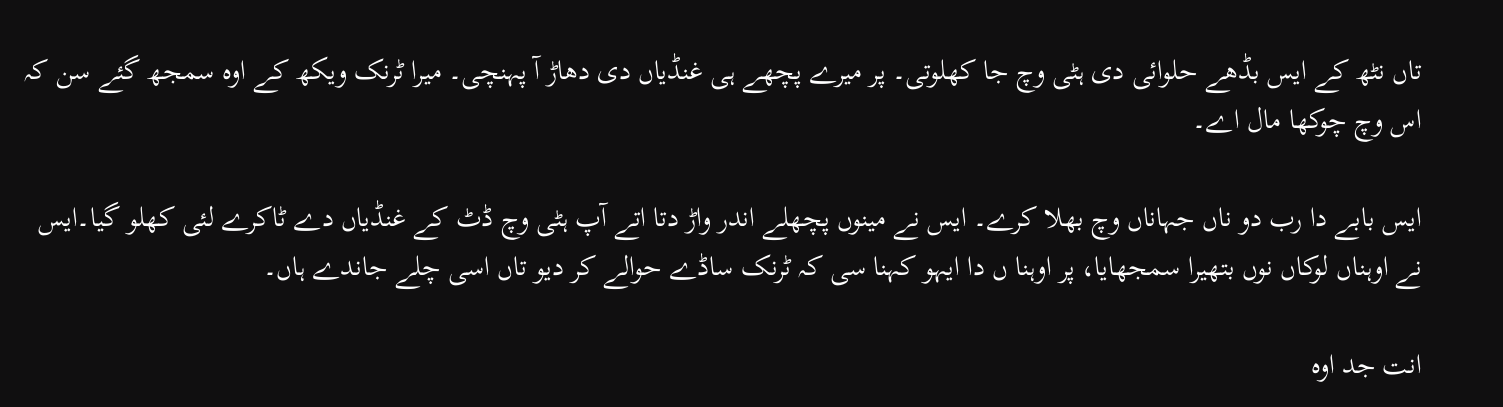تاں نٹھ کے ایس بڈھے حلوائی دی ہٹی وچ جا کھلوتی۔ پر میرے پچھے ہی غنڈیاں دی دھاڑ آ پہنچی۔ میرا ٹرنک ویکھ کے اوہ سمجھ گئے سن کہ اس وچ چوکھا مال اے۔

ایس بابے دا رب دو ناں جہاناں وچ بھلا کرے۔ ایس نے مینوں پچھلے اندر واڑ دتا اتے آپ ہٹی وچ ڈٹ کے غنڈیاں دے ٹاکرے لئی کھلو گیا۔ایس نے اوہناں لوکاں نوں بتھیرا سمجھایا، پر اوہنا ں دا ایہو کہنا سی کہ ٹرنک ساڈے حوالے کر دیو تاں اسی چلے جاندے ہاں۔

انت جد اوہ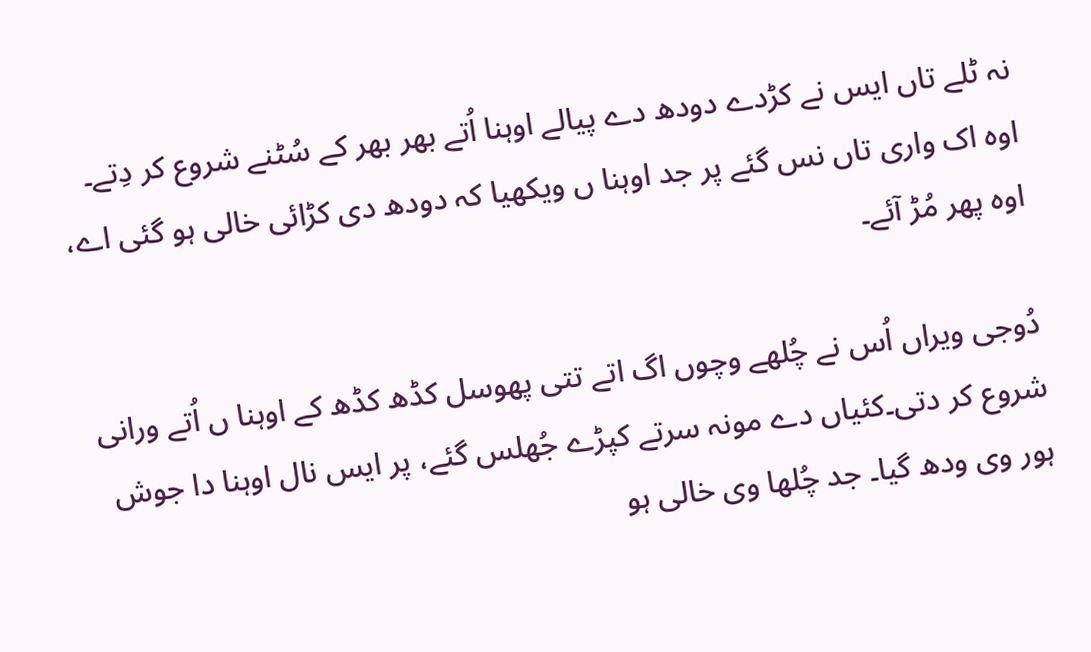نہ ٹلے تاں ایس نے کڑدے دودھ دے پیالے اوہنا اُتے بھر بھر کے سُٹنے شروع کر دِتے۔ اوہ اک واری تاں نس گئے پر جد اوہنا ں ویکھیا کہ دودھ دی کڑائی خالی ہو گئی اے، اوہ پھر مُڑ آئے۔

دُوجی ویراں اُس نے چُلھے وچوں اگ اتے تتی پھوسل کڈھ کڈھ کے اوہنا ں اُتے ورانی شروع کر دتی۔کئیاں دے مونہ سرتے کپڑے جُھلس گئے، پر ایس نال اوہنا دا جوش ہور وی ودھ گیا۔ جد چُلھا وی خالی ہو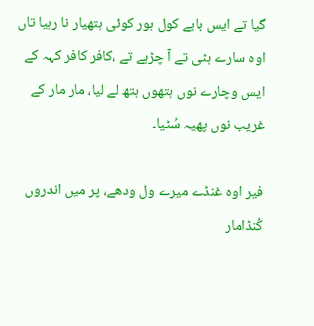گیا تے ایس بابے کول ہور کوئی ہتھیار نا رہیا تاں اوہ سارے ہٹی تے آ چڑہے تے ،کافر کافر کہہ کے ایس وچارے نوں ہتھوں ہتھ لے لیا، مار مار کے غریب نوں پھیہ سُٹیا۔

فیر اوہ غنڈے میرے ول ودھے، پر میں اندروں کُنڈامار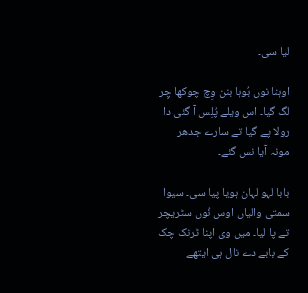لیا سی۔

اوہنا نوں بُوہا بنن وِچ چوکھا چِر لگ گیا۔ اس ویلے پُلِس آ گئی دا رولا پے گیا تے سارے جدھر مونہ آیا نس گئے۔

بابا لہو لہان ہویا پیا سی۔ سیوا سمتی والیاں اوس نُوں سٹریچر تے پا لیا۔ میں وی اپنا ٹرنک چک کے بابے دے نال ہی ایتھے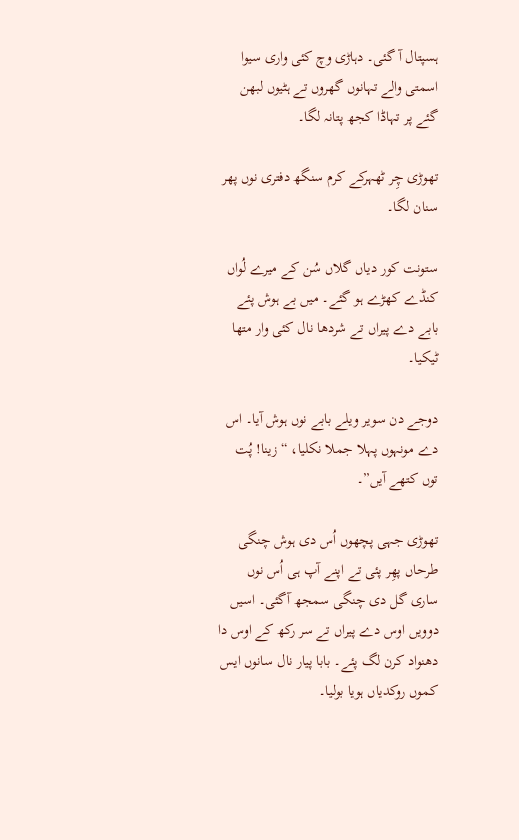ہسپتال آ گئی۔ دہاڑی وچ کئی واری سیوا اسمتی والے تہانوں گھروں تے ہٹیوں لبھن گئے پر تہاڈا کجھ پتانہ لگا۔

تھوڑی چِر ٹھہرکے کرم سنگھ دفتری نوں پھر سنان لگا۔

ستونت کور دیاں گلاں سُن کے میرے لُواں کنڈے کھڑے ہو گئے۔ میں بے ہوش پئے بابے دے پیراں تے شردھا نال کئی وار متھا ٹیکیا۔

دوجے دن سویر ویلے بابے نوں ہوش آیا۔ اس دے مونہوں پہلا جملا نکلیا، “زینا! پُت توں کتھے آیں”۔

تھوڑی جہی پچھوں اُس دی ہوش چنگی طرحاں پھِر پئی تے اپنے آپ ہی اُس نوں ساری گل دی چنگی سمجھ آگئی۔ اسیں دوویں اوس دے پیراں تے سر رکھ کے اوس دا دھنواد کرن لگ پئے۔ بابا پیار نال سانوں ایس کموں روکدیاں ہویا بولیا۔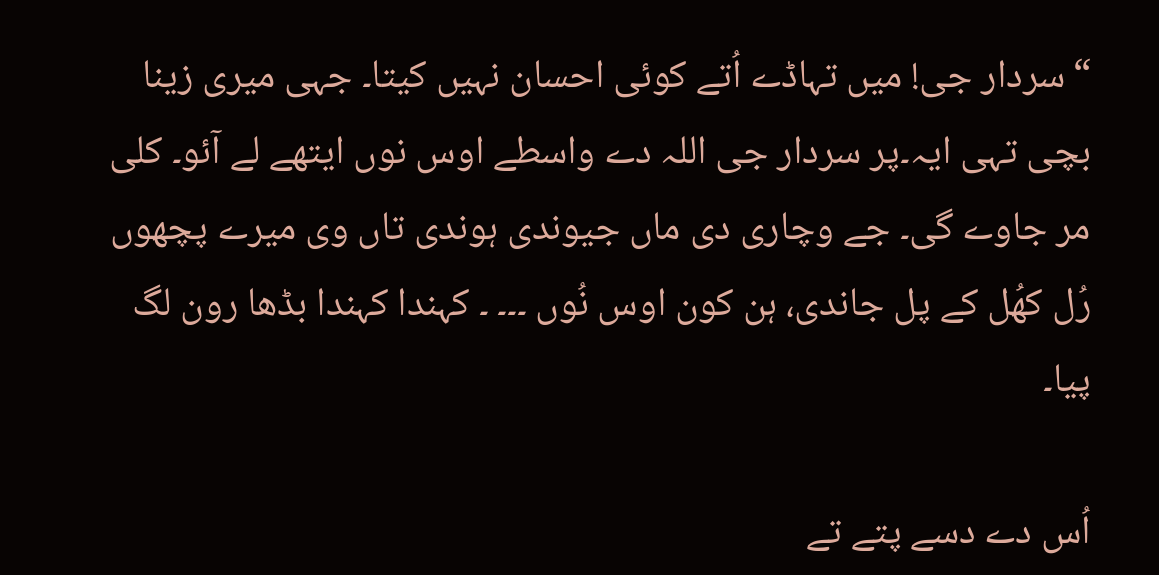“سردار جی! میں تہاڈے اُتے کوئی احسان نہیں کیتا۔ جہی میری زینا بچی تہی ایہ۔پر سردار جی اللہ دے واسطے اوس نوں ایتھے لے آئو۔ کلی مر جاوے گی۔ جے وچاری دی ماں جیوندی ہوندی تاں وی میرے پچھوں رُل کھُل کے پل جاندی، ہن کون اوس نُوں ۔۔۔ ۔ کہندا کہندا بڈھا رون لگ پیا۔

اُس دے دسے پتے تے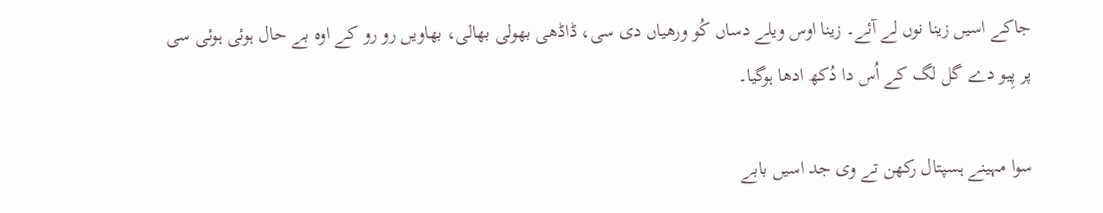جاکے اسیں زینا نوں لے آئے۔ زینا اوس ویلے دساں کُو ورھیاں دی سی، ڈاڈھی بھولی بھالی، بھاویں رو رو کے اوہ بے حال ہوئی ہوئی سی پر پِیو دے گل لگ کے اُس دا دُکھ ادھا ہوگیا۔

سوا مہینے ہسپتال رکھن تے وی جد اسیں بابے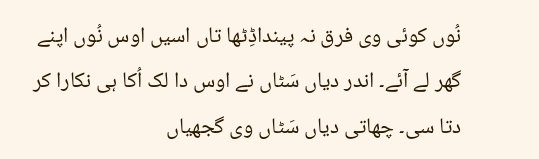نُوں کوئی وی فرق نہ پینداڈِٹھا تاں اسیں اوس نُوں اپنے گھر لے آئے۔ اندر دیاں سَٹاں نے اوس دا لک اُکا ہی نکارا کر دتا سی۔ چھاتی دیاں سَٹاں وی گجھیاں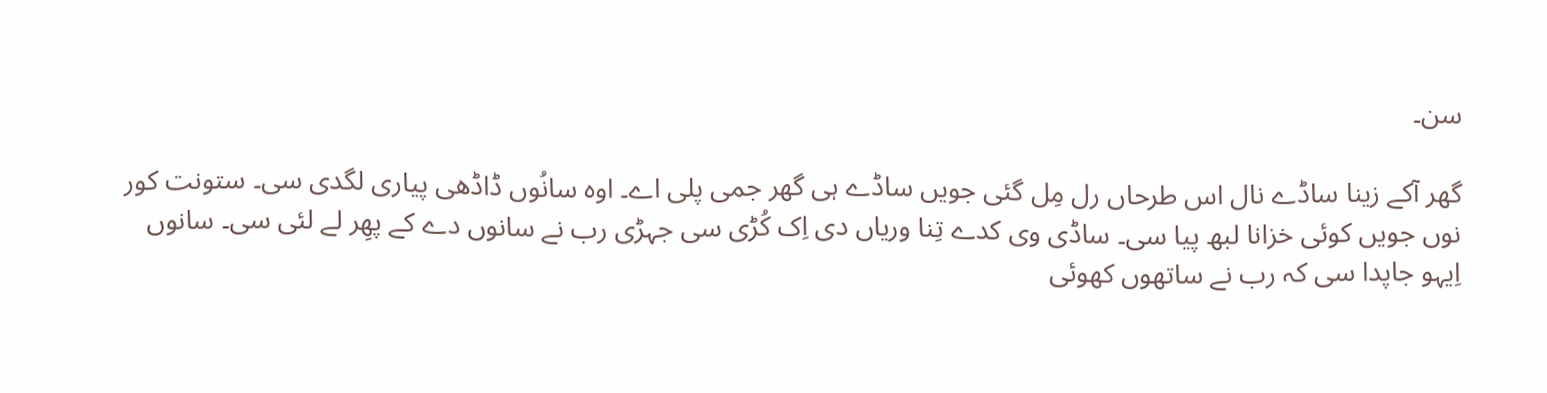سن۔

گھر آکے زینا ساڈے نال اس طرحاں رل مِل گئی جویں ساڈے ہی گھر جمی پلی اے۔ اوہ سانُوں ڈاڈھی پیاری لگدی سی۔ ستونت کور نوں جویں کوئی خزانا لبھ پیا سی۔ ساڈی وی کدے تِنا وریاں دی اِک کُڑی سی جہڑی رب نے سانوں دے کے پھِر لے لئی سی۔ سانوں اِیہو جاپدا سی کہ رب نے ساتھوں کھوئی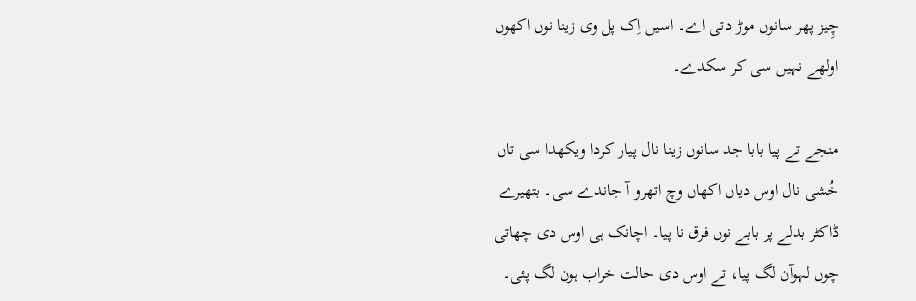چِیز پھر سانوں موڑ دتی اے۔ اسیں اِک پل وی زینا نوں اکھوں اولھے نہیں سی کر سکدے۔

منجے تے پیا بابا جد سانوں زینا نال پیار کردا ویکھدا سی تاں خُشی نال اوس دیاں اکھاں وچ اتھرو آ جاندے سی۔ بتھیرے ڈاکٹر بدلے پر بابے نوں فرق نا پیا۔ اچانک ہی اوس دی چھاتی چوں لہوآن لگ پیا، تے اوس دی حالت خراب ہون لگ پئی۔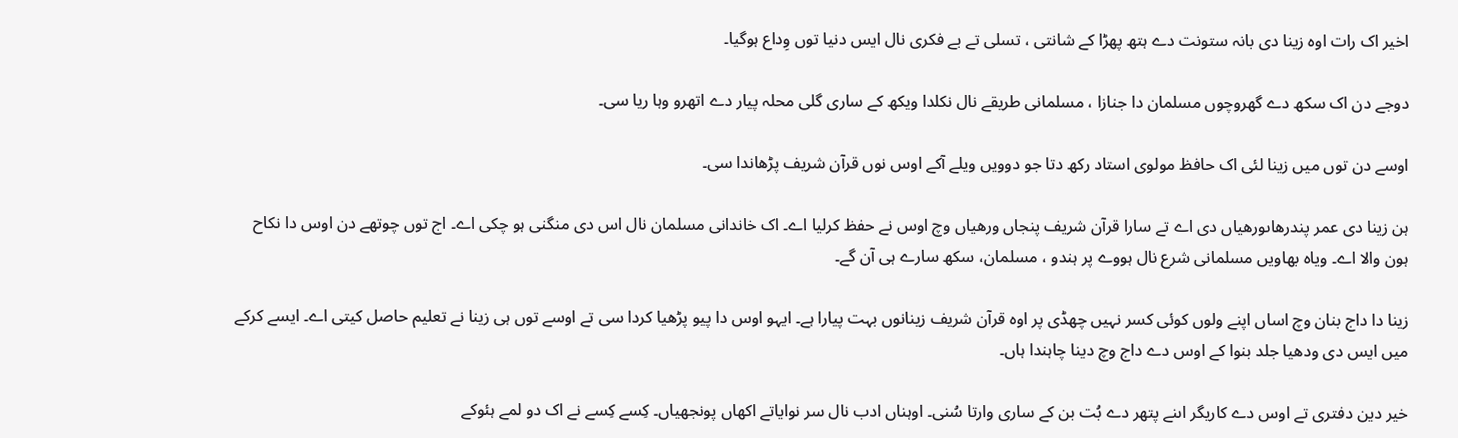اخیر اک رات اوہ زینا دی بانہ ستونت دے ہتھ پھڑا کے شانتی ، تسلی تے بے فکری نال ایس دنیا توں وِداع ہوگیا۔

دوجے دن اک سکھ دے گھروچوں مسلمان دا جنازا ، مسلمانی طریقے نال نکلدا ویکھ کے ساری گلی محلہ پیار دے اتھرو وہا ریا سی۔

اوسے دن توں میں زینا لئی اک حافظ مولوی استاد رکھ دتا جو دوویں ویلے آکے اوس نوں قرآن شریف پڑھاندا سی۔

ہن زینا دی عمر پندرھاںورھیاں دی اے تے سارا قرآن شریف پنجاں ورھیاں وچ اوس نے حفظ کرلیا اے۔ اک خاندانی مسلمان نال اس دی منگنی ہو چکی اے۔ اج توں چوتھے دن اوس دا نکاح ہون والا اے۔ ویاہ بھاویں مسلمانی شرع نال ہووے پر ہندو ، مسلمان، سکھ سارے ہی آن گے۔

زینا دا داج بنان وچ اساں اپنے ولوں کوئی کسر نہیں چھڈی پر اوہ قرآن شریف زینانوں بہت پیارا ہے۔ ایہو اوس دا پیو پڑھیا کردا سی تے اوسے توں ہی زینا نے تعلیم حاصل کیتی اے۔ ایسے کرکے میں ایس دی ودھیا جلد بنوا کے اوس دے داج وچ دینا چاہندا ہاں۔

خیر دین دفتری تے اوس دے کاریگر اںنے پتھر دے بُت بن کے ساری وارتا سُنی۔ اوہناں ادب نال سر نوایاتے اکھاں پونجھیاں۔ کِسے کِسے نے اک دو لمے ہئوکے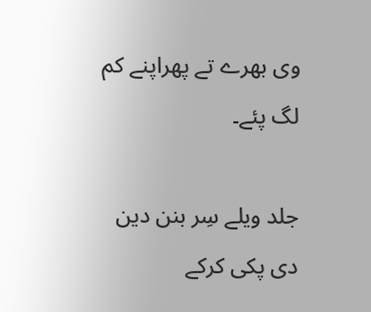وی بھرے تے پھراپنے کم لگ پئے۔

جلد ویلے سِر بنن دین دی پکی کرکے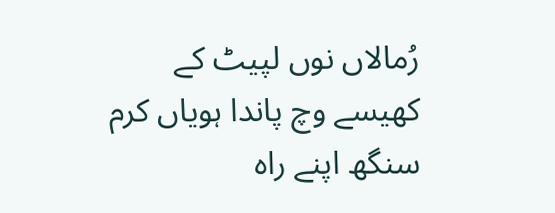رُمالاں نوں لپیٹ کے کھیسے وچ پاندا ہویاں کرم سنگھ اپنے راہ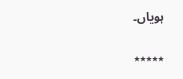ہویاں۔

٭٭٭٭٭